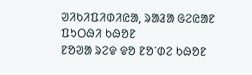ᱣᱤᱠᱤᱯᱤᱰᱤᱭᱟ, ᱨᱟᱲᱟ ᱜᱮᱭᱟᱱ ᱯᱩᱛᱷᱤ ᱠᱷᱚᱱ
ᱱᱚᱣᱟ ᱨᱮᱫ ᱫᱚ ᱱᱚᱸᱰᱮ ᱠᱷᱚᱱ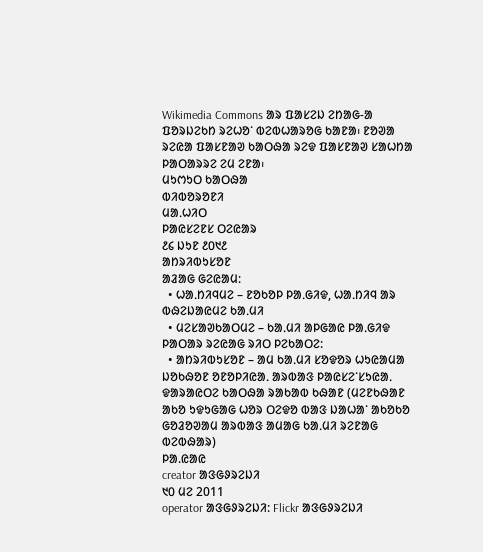Wikimedia Commons ᱟᱨ ᱯᱟᱥᱮᱡ ᱮᱴᱟᱜ-ᱟ ᱯᱚᱨᱡᱮᱠᱴ ᱨᱮᱦᱚᱸ ᱵᱮᱵᱦᱟᱨᱚᱜ ᱠᱟᱱᱟ᱾ ᱱᱚᱣᱟ ᱨᱮᱭᱟ ᱯᱟᱥᱱᱟᱣ ᱠᱟᱛᱷᱟ ᱨᱮᱫ ᱯᱟᱥᱱᱟᱣ ᱥᱟᱦᱴᱟ ᱞᱟᱛᱟᱨᱨᱮ ᱮᱢ ᱮᱱᱟ᱾
ᱢᱩᱬᱩᱛ ᱠᱟᱛᱷᱟ
ᱵᱤᱵᱚᱨᱚᱱᱤ
ᱢᱟᱹᱦᱤᱛ
ᱞᱟᱭᱥᱮᱱᱥ ᱛᱮᱭᱟᱨ
᱒᱔ ᱡᱩᱱ ᱒᱐᱑᱒
ᱟᱴᱨᱤᱵᱩᱥᱚᱱ
ᱟᱲᱟᱜ ᱜᱮᱭᱟᱢ:
  • ᱦᱟᱹᱴᱤᱧᱢᱮ – ᱱᱚᱠᱚᱞ ᱞᱟᱹᱜᱤᱫ, ᱦᱟᱹᱴᱤᱧ ᱟᱨ ᱵᱷᱮᱡᱟᱭᱢᱮ ᱠᱟᱹᱢᱤ
  • ᱢᱮᱥᱟᱣᱠᱟᱛᱢᱮ – ᱠᱟᱹᱢᱤ ᱟᱞᱜᱟᱭ ᱞᱟᱹᱜᱤᱫ
ᱞᱟᱛᱟᱨ ᱨᱮᱭᱟᱜ ᱨᱤᱛ ᱞᱮᱠᱟᱛᱮ:
  • ᱟᱴᱨᱤᱵᱩᱥᱚᱱ – ᱟᱢ ᱠᱟᱹᱢᱤ ᱥᱚᱫᱚᱨ ᱦᱩᱭᱟᱢᱟ ᱡᱚᱠᱷᱚᱱ ᱚᱱᱚᱞᱤᱭᱟᱹ ᱟᱨᱵᱟᱝ ᱞᱟᱭᱥᱮᱸᱥᱩᱭᱟᱹ ᱫᱟᱨᱟᱭᱛᱮ ᱠᱟᱛᱷᱟ ᱨᱟᱠᱟᱵ ᱠᱷᱟᱱ (ᱢᱮᱱᱠᱷᱟᱱ ᱟᱠᱚ ᱩᱫᱩᱜᱟᱜ ᱦᱚᱨ ᱛᱮᱫᱚ ᱵᱟᱝ ᱡᱟᱦᱟᱸ ᱟᱠᱚᱠᱚ ᱜᱚᱲᱚᱣᱟᱢ ᱟᱨᱵᱟᱝ ᱟᱢᱟᱜ ᱠᱟᱹᱢᱤ ᱨᱮᱱᱟᱜ ᱵᱮᱵᱷᱟᱨ)
ᱞᱟ.ᱭᱟᱭ
creator ᱟᱝᱜᱽᱨᱮᱡᱤ
᱑᱐ ᱢᱮ 2011
operator ᱟᱝᱜᱽᱨᱮᱡᱤ: Flickr ᱟᱝᱜᱽᱨᱮᱡᱤ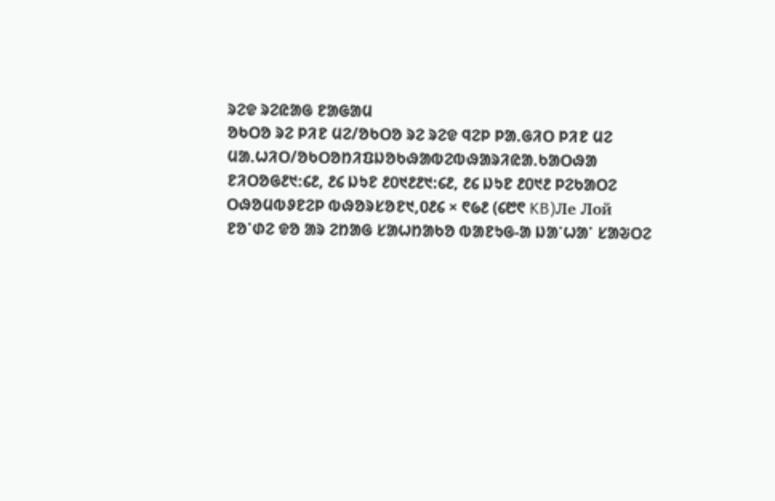ᱨᱮᱫ ᱨᱮᱭᱟᱜ ᱱᱟᱜᱟᱢ
ᱚᱠᱛᱚ ᱨᱮ ᱞᱤᱱ ᱢᱮ/ᱚᱠᱛᱚ ᱨᱮ ᱨᱮᱫ ᱧᱮᱞ ᱞᱟᱹᱜᱤᱛ ᱞᱤᱱ ᱢᱮ
ᱢᱟᱹᱦᱤᱛ/ᱚᱠᱛᱚᱴᱤᱯᱡᱚᱠᱷᱟᱵᱮᱵᱷᱟᱨᱤᱭᱟᱹᱠᱟᱛᱷᱟ
ᱱᱤᱛᱚᱜ᱒᱑:᱔᱒, ᱒᱔ ᱡᱩᱱ ᱒᱐᱑᱒᱒᱑:᱔᱒, ᱒᱔ ᱡᱩᱱ ᱒᱐᱑᱒ ᱞᱮᱠᱟᱛᱮ ᱛᱷᱚᱢᱵᱽᱱᱮᱞ ᱵᱷᱚᱨᱥᱚᱱ᱑,᱐᱒᱔ × ᱖᱙᱒ (᱔᱘᱖ KB)Ле Лой
ᱱᱚᱸᱰᱮ ᱫᱚ ᱟᱨ ᱮᱴᱟᱜ ᱥᱟᱦᱴᱟᱠᱚ ᱵᱟᱱᱩᱜ-ᱟ ᱡᱟᱸᱦᱟᱸ ᱥᱟᱶᱛᱮ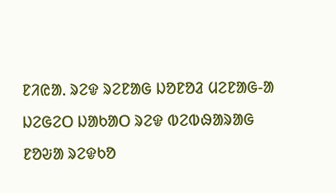ᱱᱤᱭᱟᱹ ᱨᱮᱫ ᱨᱮᱱᱟᱜ ᱡᱚᱱᱚᱲ ᱢᱮᱱᱟᱜ-ᱟ
ᱡᱮᱜᱮᱛ ᱡᱟᱠᱟᱛ ᱨᱮᱫ ᱵᱮᱵᱷᱟᱨᱟᱜ
ᱱᱚᱶᱟ ᱨᱮᱫᱠᱚ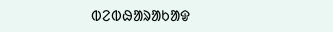ᱵᱮᱵᱷᱟᱨᱟᱠᱟᱫ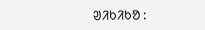ᱣᱤᱠᱤᱠᱚ :